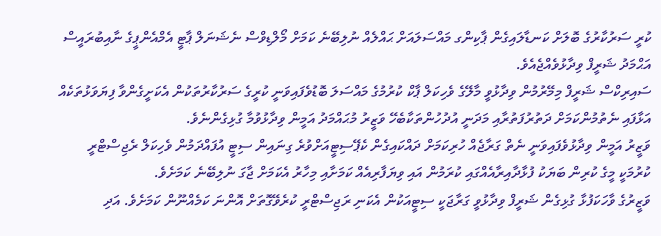ކުރީ ސަރުކާރުގެ ބޮލަށް ކަނޑާލައިގެން ޕާކިންގ މައްސަލައަށް ޙައްލެއް ނުލިބޭނެ ކަމަށް މޯލްޑިވްސް ނެޝަނަލް ޕާޓީ އެމްއެންޕީގެ ނާއިބުރައީސް އަޙްމަދު ޝަރީފް ވިދާޅުވެއްޖެއެވެ.
ސައިރިކްސް ޝަރީފް މިމޭރުމުން ވިދާޅުވީ މާލޭގެ ވެހިކަލް ޕާކް ކުރުމުގެ މައްސަލަ ބޮޑުވެފައިވަނީ ކުރީގެ ސަރުކާރުތަކުން އެކަށީގެންވާ ފިޔަވަޅުތަކެއް އަޅާފައި ނެތުމުންކަމަށް ދަތުރުފަތުރާއި މަދަނީ އުދުހުންތަކާބެހޭ ވަޒީރު މުޙައްމަދު އަމީން ވިދާޅުވުމާ ގުޅިގެންނެވެ.
ވަޒީރު އަމީން ވިދާޅުވެފައިވަނީ ނެތް ގަރާޖެއް ހުރިކަމަށް ދައްކައިގެން ކެޕޭސިޓީއަށްވުރެ ގިނައިން ސިޓީ އުފައްދަމުން ވެހިކަލް ރެޖިސްޓްރީ ކުރުމަކީ މީގެ ކުރިން ބަޔަކު ފުޅާދާއިރާއެއްގައި ކުރަމުން އައި ވިޔަފާރިއެއް ކަމަށާއި މިހާރު އެކަމަށް ޖާގަ ނުލިބޭނެ ކަމަށެވެ.
ވަޒީރުގެ ވާހަކަފުޅާ ގުޅިގެން ޝަރީފް ވިދާޅުވީ ގަރާޖަކީ ސިޓީއަކުން އެކަނި ރަޖިސްޓްރީ ކުރެވޭގޮތަށް އޮންނަ ކަމެއްނޫން ކަމަށެވެ. އަދި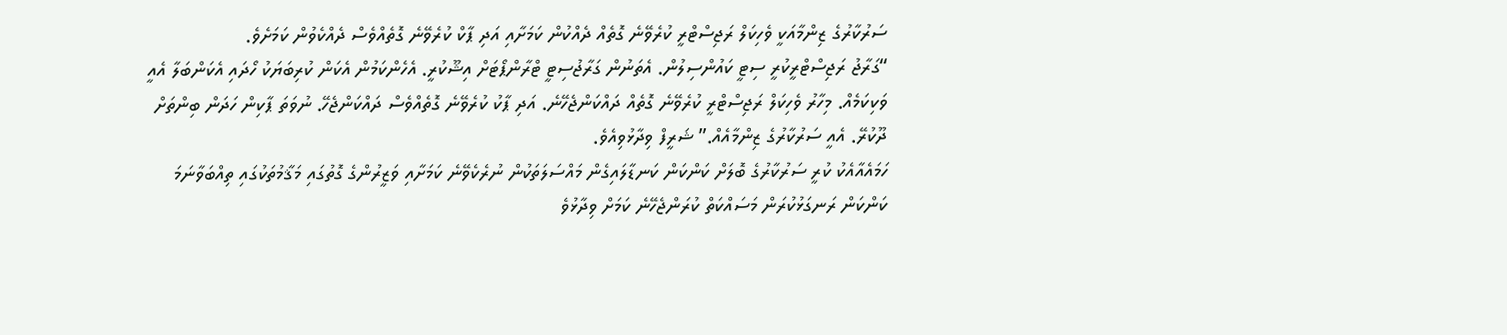ސަރުކާރުގެ ޒިންމާއަކީ ވެހިކަލް ރަޖިސްޓްރީ ކުރެވޭނެ ގޮތެއް ދެއްކުން ކަމަށާއި އަދި ޕާކް ކުރެވޭނެ ގޮތެއްވެސް ދެއްކެވުން ކަމަށެވެ.
“ގަރާޖު ރަޖިސްޓްރީކުރީ ސިޓީ ކައުންސިލުން. އެތަނުން ގަރާޖުސިޓީ ޓްރާންޕޯޓަށް އިޝޫކުރީ. އެހެންކަމުން އެކަން ކުރިބަޔަކު ހޯދައި އެކަންބަލާ އެއީ ވަކިކަމެއް. މިހާރު ވެހިކަލް ރަޖިސްޓްރީ ކުރެވޭނެ ގޮތެއް ދައްކަންޖެހޭނެ. އަދި ޕާކު ކުރެވޭނެ ގޮތެއްވެސް ދައްކަންޖެހޭ. ނުވަތަ ޕާކިން ހަދަން ބިންތަށް ދޫކުރޭ. އެއީ ސަރުކާރުގެ ޒިންމާއެއް.” ޝަރީފް ވިދާޅުވިއެވެ.
ހަމައެއާއެކު ކުރީ ސަރުކާރުގެ ބޮލަށް ކަންކަން ކަނޑާލައިގެން މައްސަލަތަކުން ނުރެކެވޭނެ ކަމަށާއި ވަޒީރުންގެ ގޮތުގައި މަޤާމުތަކުގައި ތިއްބަވާނަމަ ކަންކަން ރަނގަޅުކުރަން މަސައްކަތް ކުރަންޖެހޭނެ ކަމަށް ވިދާޅުވެ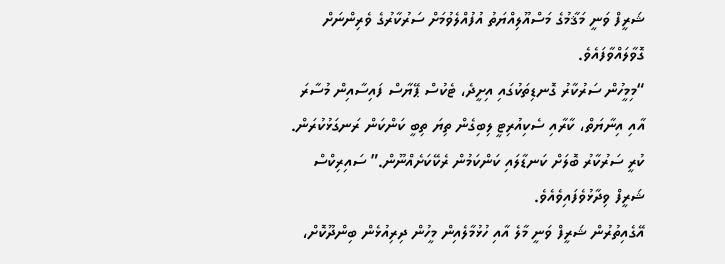ޝަރީފް ވަނީ މަޤާމުގެ މަސްއޫލިއްޔަތު އުފުއްލެވުމަށް ސަރުކާރުގެ ވެރިންނަށް ގޮވާލައްވާފައެވެ.
“މިމީހުން ސަރުކާރު ގޮނޑިތަކުގައި އިށީދެ، ޓެކުސް ޕޭޔާސް ފައިސާއިން މުސާރަ އާއި އިނާޔަތް، ކާރާއި ސެކިއުރިޓީ ލިބިގެން ތިޔަ ތިބީ ކަންކަން ރަނގަޅުކުރަން. ކުރީ ސަރުކާރު ބޮލަށް ކަނޑާލައި ކަންކަމުން ރެކޭކަށެއްނޫން.” ސައިރިކްސް ޝަރީފް ވިދާޅުވެފައިވެއެވެ.
އޭގެއިތުރުން ޝަރީފް ވަނީ މާލެ އާއި ހުޅުމާލެއިން މީހުން ދިރިއުޅެން ބިންދޫކޮށް،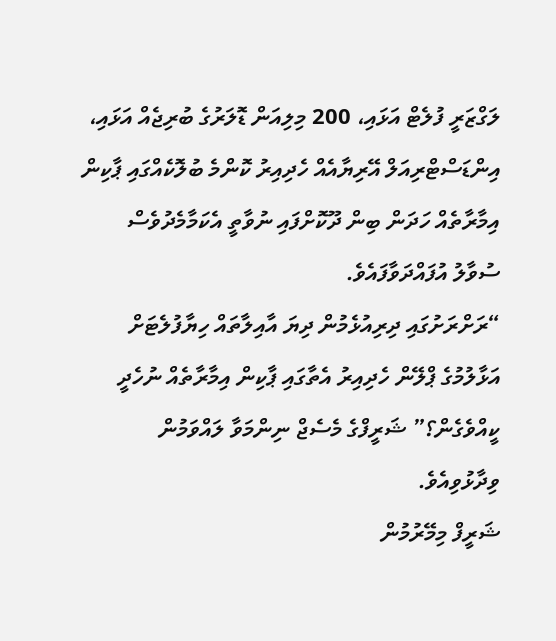ލަގްޒަރީ ފުލެޓް އަޅައި، 200 މިލިއަން ޑޮލަރުގެ ބުރިޖެއް އަޅައި، އިންޑަސްޓްރިއަލް އޭރިޔާއެއް ހެދިއިރު ކޮންމެ ބުލޮކެއްގައި ޕާކިން އިމާރާތެއް ހަދަން ބިން ދޫކޮށްފައި ނުވާތީ އެކަމާމެދުވެސް ސުވާލު އުފައްދަވާފައެވެ.
“ރަށްރަށުގައި ދިރިއުޅެމުން ދިޔަ އާއިލާތައް ހިޔާފުލެޓަށް އަޅާލުމުގެ ޕްލޭން ހެދިއިރު އެތާގައި ޕާކިން އިމާރާތެއް ނުހެދީ ކީއްވެގެން؟” ޝަރީފްގެ މެސެޖް ނިންމަވާ ލައްވަމުން ވިދާޅުވިއެވެ.
ޝަރީފް މިމޭރުމުން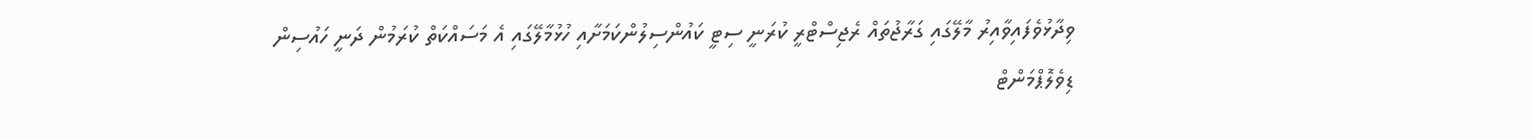ވިދާޅުވެފައިވާއިރު މާލޭގައި ގަރާޖުތައް ރެޖިސްޓްރީ ކުރަނީ ސިޓީ ކައުންސިލުންކަމަށާއި ހުޅުމާލޭގައި އެ މަސައްކަތް ކުރަމުން ދަނީ ހައުސިން ޑިވެލޮޕްމަންޓް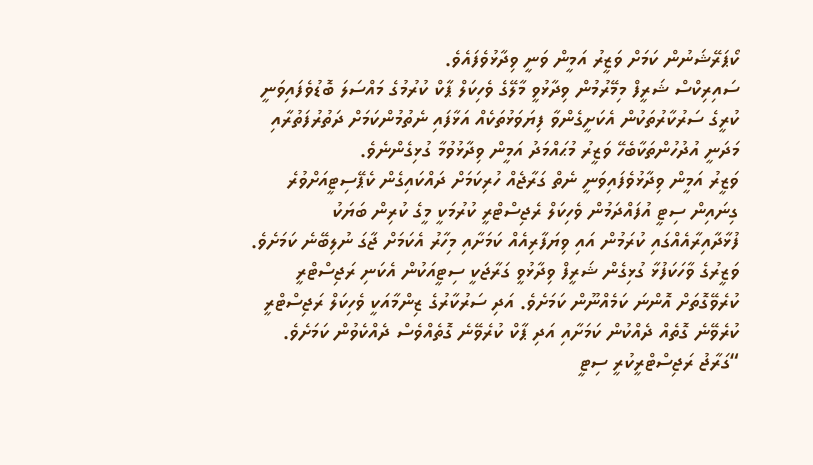ކޯޕަރޭޝަނުން ކަމަށް ވަޒީރު އަމީން ވަނީ ވިދާޅުވެފައެވެ.
ސައިރިކްސް ޝަރީފް މިމޭރުމުން ވިދާޅުވީ މާލޭގެ ވެހިކަލް ޕާކް ކުރުމުގެ މައްސަލަ ބޮޑުވެފައިވަނީ ކުރީގެ ސަރުކާރުތަކުން އެކަށީގެންވާ ފިޔަވަޅުތަކެއް އަޅާފައި ނެތުމުންކަމަށް ދަތުރުފަތުރާއި މަދަނީ އުދުހުންތަކާބެހޭ ވަޒީރު މުޙައްމަދު އަމީން ވިދާޅުވުމާ ގުޅިގެންނެވެ.
ވަޒީރު އަމީން ވިދާޅުވެފައިވަނީ ނެތް ގަރާޖެއް ހުރިކަމަށް ދައްކައިގެން ކެޕޭސިޓީއަށްވުރެ ގިނައިން ސިޓީ އުފައްދަމުން ވެހިކަލް ރެޖިސްޓްރީ ކުރުމަކީ މީގެ ކުރިން ބަޔަކު ފުޅާދާއިރާއެއްގައި ކުރަމުން އައި ވިޔަފާރިއެއް ކަމަށާއި މިހާރު އެކަމަށް ޖާގަ ނުލިބޭނެ ކަމަށެވެ.
ވަޒީރުގެ ވާހަކަފުޅާ ގުޅިގެން ޝަރީފް ވިދާޅުވީ ގަރާޖަކީ ސިޓީއަކުން އެކަނި ރަޖިސްޓްރީ ކުރެވޭގޮތަށް އޮންނަ ކަމެއްނޫން ކަމަށެވެ. އަދި ސަރުކާރުގެ ޒިންމާއަކީ ވެހިކަލް ރަޖިސްޓްރީ ކުރެވޭނެ ގޮތެއް ދެއްކުން ކަމަށާއި އަދި ޕާކް ކުރެވޭނެ ގޮތެއްވެސް ދެއްކެވުން ކަމަށެވެ.
“ގަރާޖު ރަޖިސްޓްރީކުރީ ސިޓީ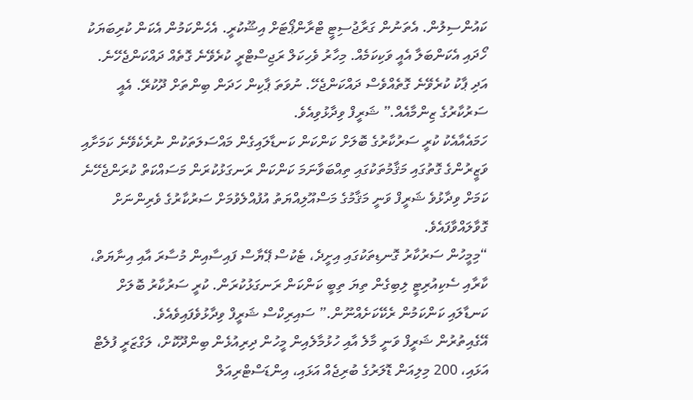ކައުންސިލުން. އެތަނުން ގަރާޖުސިޓީ ޓްރާންޕޯޓަށް އިޝޫކުރީ. އެހެންކަމުން އެކަން ކުރިބަޔަކު ހޯދައި އެކަންބަލާ އެއީ ވަކިކަމެއް. މިހާރު ވެހިކަލް ރަޖިސްޓްރީ ކުރެވޭނެ ގޮތެއް ދައްކަންޖެހޭނެ. އަދި ޕާކު ކުރެވޭނެ ގޮތެއްވެސް ދައްކަންޖެހޭ. ނުވަތަ ޕާކިން ހަދަން ބިންތަށް ދޫކުރޭ. އެއީ ސަރުކާރުގެ ޒިންމާއެއް.” ޝަރީފް ވިދާޅުވިއެވެ.
ހަމައެއާއެކު ކުރީ ސަރުކާރުގެ ބޮލަށް ކަންކަން ކަނޑާލައިގެން މައްސަލަތަކުން ނުރެކެވޭނެ ކަމަށާއި ވަޒީރުންގެ ގޮތުގައި މަޤާމުތަކުގައި ތިއްބަވާނަމަ ކަންކަން ރަނގަޅުކުރަން މަސައްކަތް ކުރަންޖެހޭނެ ކަމަށް ވިދާޅުވެ ޝަރީފް ވަނީ މަޤާމުގެ މަސްއޫލިއްޔަތު އުފުއްލެވުމަށް ސަރުކާރުގެ ވެރިންނަށް ގޮވާލައްވާފައެވެ.
“މިމީހުން ސަރުކާރު ގޮނޑިތަކުގައި އިށީދެ، ޓެކުސް ޕޭޔާސް ފައިސާއިން މުސާރަ އާއި އިނާޔަތް، ކާރާއި ސެކިއުރިޓީ ލިބިގެން ތިޔަ ތިބީ ކަންކަން ރަނގަޅުކުރަން. ކުރީ ސަރުކާރު ބޮލަށް ކަނޑާލައި ކަންކަމުން ރެކޭކަށެއްނޫން.” ސައިރިކްސް ޝަރީފް ވިދާޅުވެފައިވެއެވެ.
އޭގެއިތުރުން ޝަރީފް ވަނީ މާލެ އާއި ހުޅުމާލެއިން މީހުން ދިރިއުޅެން ބިންދޫކޮށް، ލަގްޒަރީ ފުލެޓް އަޅައި، 200 މިލިއަން ޑޮލަރުގެ ބުރިޖެއް އަޅައި، އިންޑަސްޓްރިއަލް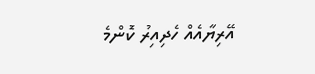އޭރިޔާއެއް ހެދިއިރު ކޮންމެ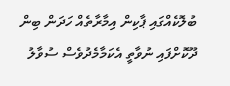ބުލޮކެއްގައި ޕާކިން އިމާރާތެއް ހަދަން ބިން ދޫކޮށްފައި ނުވާތީ އެކަމާމެދުވެސް ސުވާލު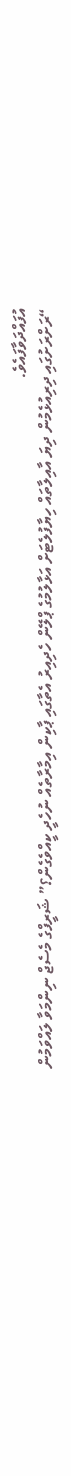އުފައްދަވާފައެވެ.
“ރަށްރަށުގައި ދިރިއުޅެމުން ދިޔަ އާއިލާތައް ހިޔާފުލެޓަށް އަޅާލުމުގެ ޕްލޭން ހެދިއިރު އެތާގައި ޕާކިން އިމާރާތެއް ނުހެދީ ކީއްވެގެން؟” ޝަރީފްގެ މެސެޖް ނިންމަވާ ލައްވަމުން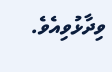ވިދާޅުވިއެވެ.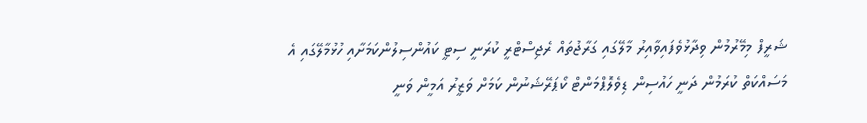ޝަރީފް މިމޭރުމުން ވިދާޅުވެފައިވާއިރު މާލޭގައި ގަރާޖުތައް ރެޖިސްޓްރީ ކުރަނީ ސިޓީ ކައުންސިލުންކަމަށާއި ހުޅުމާލޭގައި އެ މަސައްކަތް ކުރަމުން ދަނީ ހައުސިން ޑިވެލޮޕްމަންޓް ކޯޕަރޭޝަނުން ކަމަށް ވަޒީރު އަމީން ވަނީ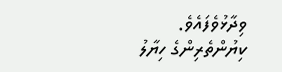ވިދާޅުވެފައެވެ.
ކިޔުންތެރިންގެ ހިޔާލު